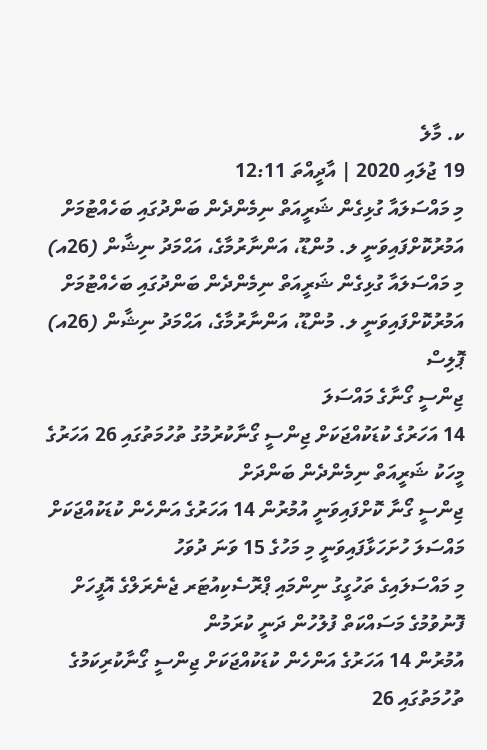ކ. މާލެ
19 ޖުލައި 2020 | އާދީއްތަ 12:11
މި މައްސަލައާ ގުޅިގެން ޝަރީއަތް ނިމެންދެން ބަންދުގައި ބަހެއްޓުމަށް އަމުރުކޮށްފައިވަނީ ލ. މުންޑޫ، އަންނާރުމާގެ، އަޙްމަދު ނިޝާން (26އ)
މި މައްސަލައާ ގުޅިގެން ޝަރީއަތް ނިމެންދެން ބަންދުގައި ބަހެއްޓުމަށް އަމުރުކޮށްފައިވަނީ ލ. މުންޑޫ، އަންނާރުމާގެ، އަޙްމަދު ނިޝާން (26އ)
ޕޮލިސް
ޖިންސީ ގޯނާގެ މައްސަލަ
14 އަހަރުގެ ކުޑަކުއްޖަކަށް ޖިންސީ ގޯނާކުރުމުގު ތުހުމަތުގައި 26 އަހަރުގެ މީހަކު ޝަރީއަތް ނިމެންދެން ބަންދަށް
ޖިންސީ ގޯނާ ކޮށްފައިވަނީ އުމުރުން 14 އަހަރުގެ އަންހެން ކުޑަކުއްޖަކަށް
މައްސަލަ ހުށަހަޅާފައިވަނީ މި މަހުގެ 15 ވަނަ ދުވަހު
މި މައްސަލައިގެ ތަހުގީގު ނިންމައި ޕްރޮސެކިއުޓަރ ޖެނެރަލްގެ އޮފީހަށް ފޮނުވުމުގެ މަސައްކަތް ފުލުހުން ދަނީ ކުރަމުން
އުމުރުން 14 އަހަރުގެ އަންހެން ކުޑަކުއްޖަކަށް ޖިންސީ ގޯނާކުރިކަމުގެ ތުހުމަތުގައި 26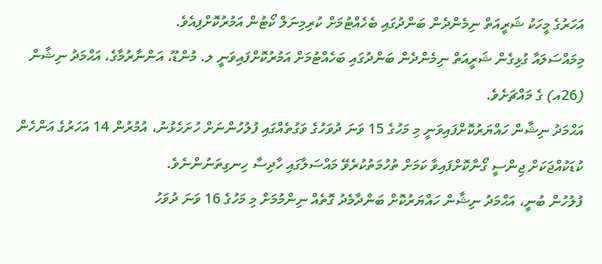އަހަރުގެ މީހަކު ޝަރީއަތް ނިމެންދެން ބަންދުގައި ބެހެއްޓުމަށް ކުރިމިނަލް ކޯޓުން އަމުރުކޮށްފިއެވެ.
މިމައްސަލައާ ގުޅިގެން ޝަރީއަތް ނިމެންދެން ބަންދުގައި ބަހެއްޓުމަށް އަމުރުކޮށްފައިވަނީ ލ. މުންޑޫ، އަންނާރުމާގެ، އަޙްމަދު ނިޝާން (26އ) ގެ މައްޗަށެވެ.
އަޙްމަދު ނިޝާން ހައްޔަރުކޮށްފައިވަނީ މި މަހުގެ 15 ވަނަ ދުވަހުގެ ވަގުތެއްގައި ފުލުހުންނަށް ހުށަހެޅުނު، އުމުރުން 14 އަހަރުގެ އަންހެން ކުޑަކުއްޖަކަށް ޖިންސީ ގޯނާކޮށްފައިވާ ކަމަށް ތުހުމަތުކުރެވޭ މައްސަލާގައި ހާދިސާ ހިނގިތަނުންނެވެ.
ފުލުހުން ބުނީ، އަޙްމަދު ނިޝާން ހައްޔަރުކޮށް ބަންދާމެދު ގޮތެއް ނިންމުމަށް މި މަހުގެ 16 ވަނަ ދުވަހު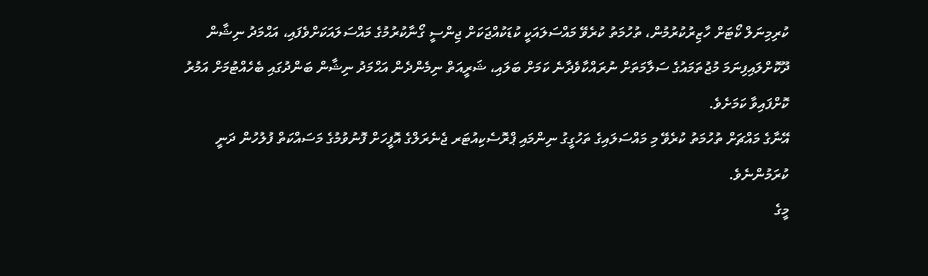ކުރިމިނަލް ކޯޓަށް ހާޒިރުކުރުމުން، ތުހުމަތު ކުރެވޭ މައްސަލައަކީ ކުޑަކުއްޖަކަށް ޖިންސީ ގޯނާކުރުމުގެ މައްސަލައަކަށްވެފައި، އަޙްމަދު ނިޝާން ދޫކޮށްލައިފިނަމަ މުޖުތަމައުގެ ސަލާމަތަށް ނުރައްކާވެދާނެ ކަމަށް ބަލައި، ޝަރީއަތް ނިމެންދެން އަޙްމަދު ނިޝާން ބަންދުގައި ބެހެއްޓުމަށް އަމުރު ކޮށްފައިވާ ކަމަށެވެ.
އޭނާގެ މައްޗަށް ތުހުމަތު ކުރެވޭ މި މައްސަލައިގެ ތަހުގީގު ނިންމައި ޕްރޮސެކިއުޓަރ ޖެނެރަލްގެ އޮފީހަށް ފޮނުވުމުގެ މަސައްކަތް ފުލުހުން ދަނީ ކުރަމުންނެވެ.
މީގެ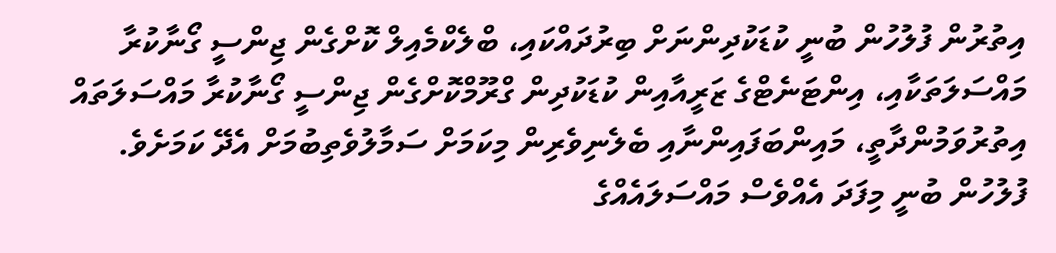އިތުރުން ފުލުހުން ބުނީ ކުޑަކުދިންނަށް ބިރުދައްކައި، ބްލެކްމެއިލް ކޮށްގެން ޖިންސީ ގޯނާކުރާ މައްސަލަތަކާއި، އިންޓަނެޓްގެ ޒަރީއާއިން ކުޑަކުދިން ގްރޫމްކޮށްގެން ޖިންސީ ގޯނާކުރާ މައްސަލަތައް އިތުރުވަމުންދާތީ، މައިންބަފައިންނާއި ބެލެނިވެރިން މިކަމަށް ސަމާލުވެތިބުމަށް އެދޭ ކަމަށެވެ.
ފުލުހުން ބުނީ މިފަދަ އެއްވެސް މައްސަލައެއްގެ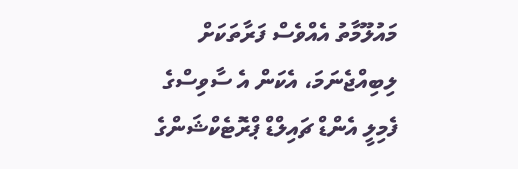މައުލޫމާތު އެއްވެސް ފަރާތަކަށް ލިބިއްޖެނަމަ، އެކަން އެ ސާވިސްގެ ފެމިލީ އެންޑް ޗައިލްޑް ޕްރޮޓެކްޝަންގެ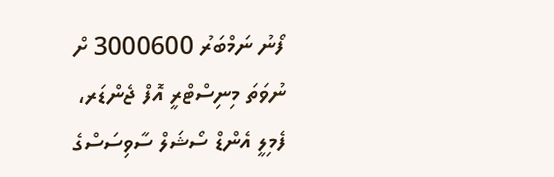ފޯނު ނަމްބަރު 3000600 ށް ނުވަތަ މިނިސްޓްރީ އޮފް ޖެންޑަރ، ފެމިލީ އެންޑް ސޯޝަލް ސާވިސަސްގެ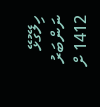ހިލޭގުޅޭ ނަންބަރު 1412 ށް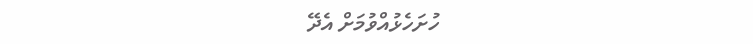ހުށަހެޅުއްވުމަށް އެދޭ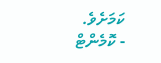ކަމަށެވެ.
- ކޮމެންޓް